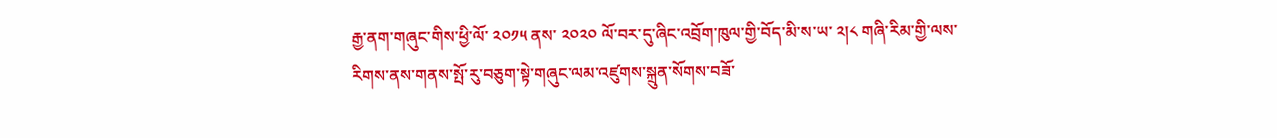རྒྱ་ནག་གཞུང་གིས་ཕྱི་ལོ་ ༢༠༡༥ ནས་ ༢༠༢༠ ལོ་བར་དུ་ཞིང་འབྲོག་ཁུལ་གྱི་བོད་མི་ས་ཡ་ ༢།༨ གཞི་རིམ་གྱི་ལས་རིགས་ནས་གནས་སྤོ་རུ་བཅུག་སྟེ་གཞུང་ལམ་འཛུགས་སྐྲུན་སོགས་བཟོ་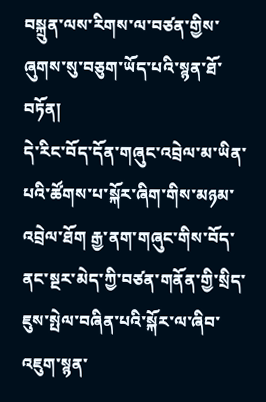བསྐྲུན་ལས་རིགས་ལ་བཙན་གྱིས་ཞུགས་སུ་བཅུག་ཡོད་པའི་སྙན་ཐོ་བཏོན།
དེ་རིང་བོད་དོན་གཞུང་འབྲེལ་མ་ཡིན་པའི་ཚོགས་པ་སྐོར་ཞིག་གིས་མཉམ་འབྲེལ་ཐོག རྒྱ་ནག་གཞུང་གིས་བོད་ནང་སྔར་མེད་ཀྱི་བཙན་གནོན་གྱི་སྲིད་ཇུས་སྤེལ་བཞིན་པའི་སྐོར་ལ་ཞིབ་འཇུག་སྙན་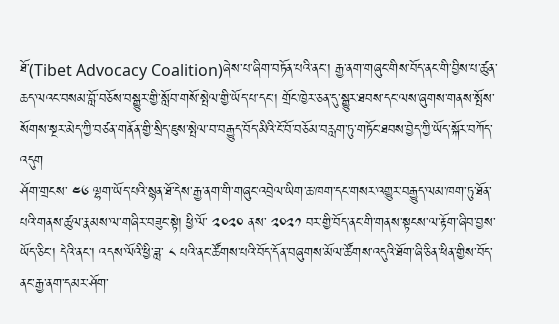ཐོ་(Tibet Advocacy Coalition)ཞེས་པ་ཞིག་བཏོན་པའི་ནང་། རྒྱ་ནག་གཞུང་གིས་བོད་ནང་གི་བྱིས་པ་ཚུན་ཆད་ལའང་བསམ་བློ་བཅོས་བསྒྱུར་གྱི་སློབ་གསོ་སྤེལ་གྱི་ཡོད་པ་དང་། གྲོང་ཁྱེར་ཅན་དུ་སྒྱུར་ཐབས་དང་ལས་ཞུགས་གནས་སྤོས་སོགས་སྔར་མེད་ཀྱི་བཙན་གནོན་གྱི་སྲིད་ཇུས་སྤེལ་བ་བརྒྱུད་བོད་མིའི་ངོ་བོ་བཅོམ་བརླག་ཏུ་གཏོང་ཐབས་བྱེད་ཀྱི་ཡོད་སྐོར་བཀོད་འདུག
ཤོག་གྲངས་ ༤༦ ལྷག་ཡོད་པའི་སྙན་ཐོ་དེས་རྒྱ་ནག་གི་གཞུང་འབྲེལ་ཡིག་ཆ་ཁག་དང་གསར་འགྱུར་བརྒྱུད་ལམ་ཁག་ཏུ་ཐོན་པའི་གནས་ཚུལ་རྣམས་ལ་གཞིར་བཟུང་སྟེ། ཕྱི་ལོ་ ༢༠༢༠ ནས་ ༢༠༢༡ བར་གྱི་བོད་ནང་གི་གནས་སྟངས་ལ་རྟོག་ཞིབ་བྱས་ཡོད་ཅིང་། དེའི་ནང་། འདས་ལོའི་ཕྱི་ཟླ་ ༨ པའི་ནང་ཚོགས་པའི་བོད་དོན་བཞུགས་མོལ་ཚོགས་འདུའི་ཐོག་ཞི་ཅིན་ཕིན་གྱིས་བོད་ནང་རྒྱ་ནག་དམར་ཤོག་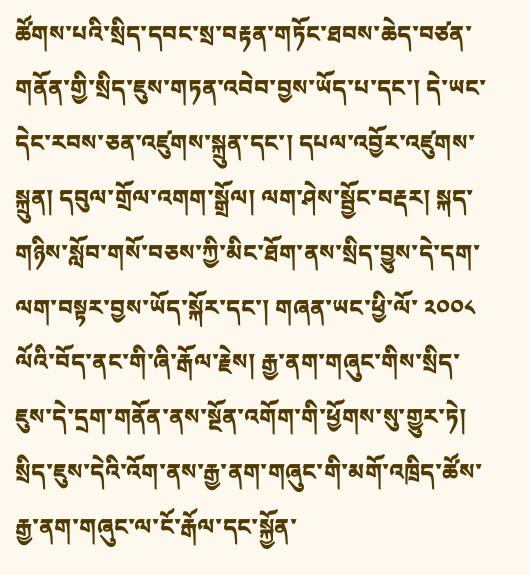ཚོགས་པའི་སྲིད་དབང་སྲ་བརྟན་གཏོང་ཐབས་ཆེད་བཙན་གནོན་གྱི་སྲིད་ཇུས་གཏན་འབེབ་བྱས་ཡོད་པ་དང་། དེ་ཡང་དེང་རབས་ཅན་འཛུགས་སྐྲུན་དང་། དཔལ་འབྱོར་འཛུགས་སྐྲུན། དབུལ་གྲོལ་འགག་སྒྲོལ། ལག་ཤེས་སྦྱོང་བརྡར། སྐད་གཉིས་སློབ་གསོ་བཅས་ཀྱི་མིང་ཐོག་ནས་སྲིད་བྱུས་དེ་དག་ལག་བསྟར་བྱས་ཡོད་སྐོར་དང་། གཞན་ཡང་ཕྱི་ལོ་ ༢༠༠༨ ལོའི་བོད་ནང་གི་ཞི་རྒོལ་རྗེས། རྒྱ་ནག་གཞུང་གིས་སྲིད་ཇུས་དེ་དྲག་གནོན་ནས་སྔོན་འགོག་གི་ཕྱོགས་སུ་གྱུར་ཏེ། སྲིད་ཇུས་དེའི་འོག་ནས་རྒྱ་ནག་གཞུང་གི་མགོ་འཁྲིད་ཚོས་རྒྱ་ནག་གཞུང་ལ་ངོ་རྒོལ་དང་སྐྱོན་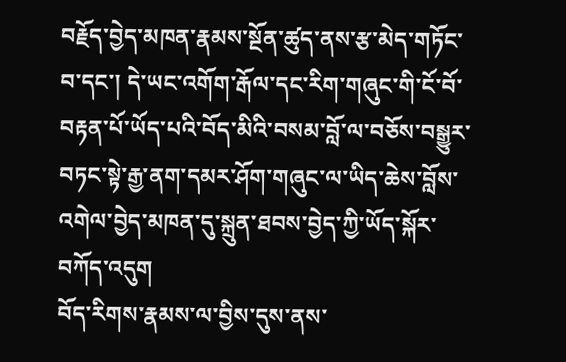བརྗོད་བྱེད་མཁན་རྣམས་སྔོན་ཚུད་ནས་རྩ་མེད་གཏོང་བ་དང་། དེ་ཡང་འགོག་རྒོལ་དང་རིག་གཞུང་གི་ངོ་བོ་བརྟན་པོ་ཡོད་པའི་བོད་མིའི་བསམ་བློ་ལ་བཅོས་བསྒྱུར་བཏང་སྟེ་རྒྱ་ནག་དམར་ཤོག་གཞུང་ལ་ཡིད་ཆེས་བློས་འགེལ་བྱེད་མཁན་དུ་སྐྲུན་ཐབས་བྱེད་ཀྱི་ཡོད་སྐོར་བཀོད་འདུག
བོད་རིགས་རྣམས་ལ་བྱིས་དུས་ནས་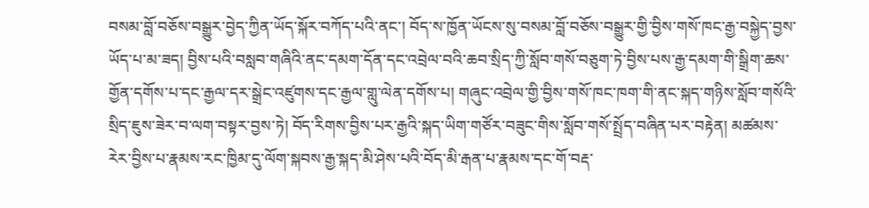བསམ་བློ་བཅོས་བསྒྱུར་བྱེད་ཀྱིན་ཡོད་སྐོར་བཀོད་པའི་ནང་། བོད་ས་ཁྱོན་ཡོངས་སུ་བསམ་བློ་བཅོས་བསྒྱུར་གྱི་བྱིས་གསོ་ཁང་རྒྱ་བསྐྱེད་བྱས་ཡོད་པ་མ་ཟད། བྱིས་པའི་བསླབ་གཞིའི་ནང་དམག་དོན་དང་འབྲེལ་བའི་ཆབ་སྲིད་ཀྱི་སློབ་གསོ་བཅུག་ཏེ་བྱིས་པས་རྒྱ་དམག་གི་སྒྲིག་ཆས་གྱོན་དགོས་པ་དང་རྒྱལ་དར་སྒྲེང་འཛུགས་དང་རྒྱལ་གླུ་ལེན་དགོས་པ། གཞུང་འབྲེལ་གྱི་བྱིས་གསོ་ཁང་ཁག་གི་ནང་སྐད་གཉིས་སློབ་གསོའི་སྲིད་ཇུས་ཟེར་བ་ལག་བསྟར་བྱས་ཏེ། བོད་རིགས་བྱིས་པར་རྒྱའི་སྐད་ཡིག་གཙོར་བཟུང་གིས་སློབ་གསོ་སྤྲོད་བཞིན་པར་བརྟེན། མཚམས་རེར་བྱིས་པ་རྣམས་རང་ཁྱིམ་དུ་ལོག་སྐབས་རྒྱ་སྐད་མི་ཤེས་པའི་བོད་མི་རྒན་པ་རྣམས་དང་གོ་བརྡ་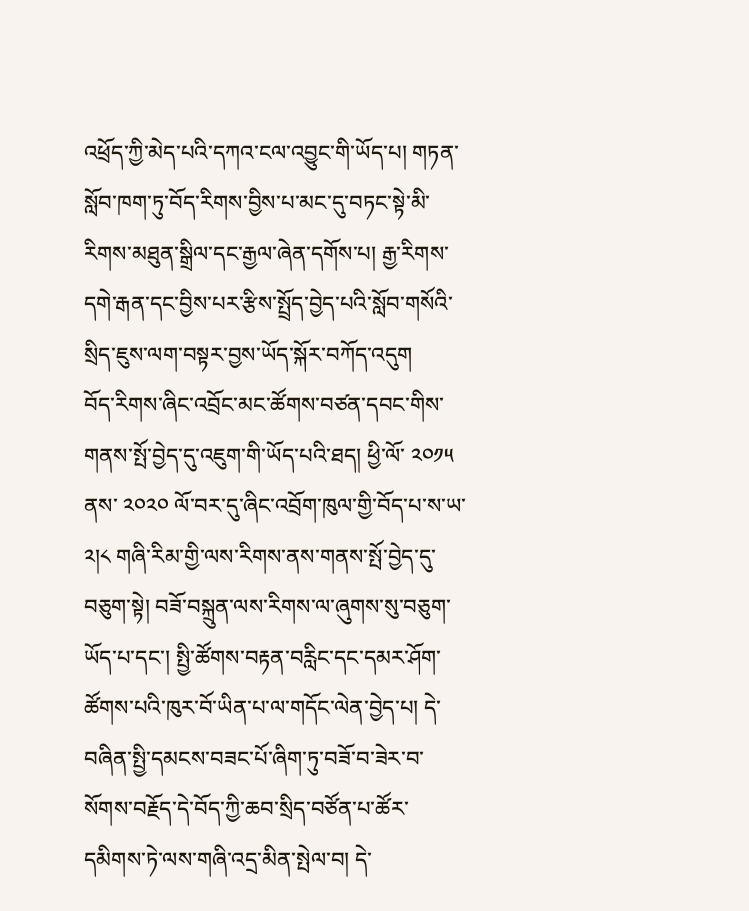འཕྲོད་ཀྱི་མེད་པའི་དཀའ་ངལ་འབྱུང་གི་ཡོད་པ། གཏན་སློབ་ཁག་ཏུ་བོད་རིགས་བྱིས་པ་མང་དུ་བཏང་སྟེ་མི་རིགས་མཐུན་སྒྲིལ་དང་རྒྱལ་ཞེན་དགོས་པ། རྒྱ་རིགས་དགེ་རྒན་དང་བྱིས་པར་རྩིས་སྤྲོད་བྱེད་པའི་སློབ་གསོའི་སྲིད་ཇུས་ལག་བསྟར་བྱས་ཡོད་སྐོར་བཀོད་འདུག
བོད་རིགས་ཞིང་འབྲོང་མང་ཚོགས་བཙན་དབང་གིས་གནས་སྤོ་བྱེད་དུ་འཇུག་གི་ཡོད་པའི་ཐད། ཕྱི་ལོ་ ༢༠༡༥ ནས་ ༢༠༢༠ ལོ་བར་དུ་ཞིང་འབྲོག་ཁུལ་གྱི་བོད་པ་ས་ཡ་ ༢།༨ གཞི་རིམ་གྱི་ལས་རིགས་ནས་གནས་སྤོ་བྱེད་དུ་བཅུག་སྟེ། བཟོ་བསྐྲུན་ལས་རིགས་ལ་ཞུགས་སུ་བཅུག་ཡོད་པ་དང་། སྤྱི་ཚོགས་བརྟན་བརླིང་དང་དམར་ཤོག་ཚོགས་པའི་ཁུར་བོ་ཡིན་པ་ལ་གདོང་ལེན་བྱེད་པ། དེ་བཞིན་སྤྱི་དམངས་བཟང་པོ་ཞིག་ཏུ་བཟོ་བ་ཟེར་བ་སོགས་བརྗོད་དེ་བོད་ཀྱི་ཆབ་སྲིད་བཙོན་པ་ཚོར་དམིགས་ཏེ་ལས་གཞི་འདྲ་མིན་སྤེལ་བ། དེ་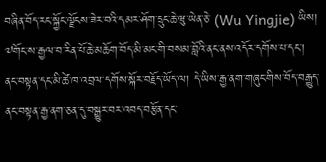བཞིན་བོད་རང་སྐྱོང་ལྗོངས་ཟེར་བའི་དམར་ཤོག་དྲུང་ཆེ་ཝུ་ཡེན་ཅེ་ (Wu Yingjie) ཡིས། ༧གོང་ས་རྒྱལ་བ་རིན་པོ་ཆེ་མཆོག་བོད་མི་མང་གི་བསམ་བློའི་ནང་ནས་འདོར་དགོས་པ་དང་། ནང་བསྟན་དང་མི་ཚེ་ཁ་འབྲལ་དགོས་སྐོར་བརྗོད་ཡོད་ལ། དེ་ཡིས་རྒྱ་ནག་གཞུང་གིས་བོད་བརྒྱུད་ནང་བསྟན་རྒྱ་ནག་ཅན་དུ་བསྒྱུར་བར་འབད་བརྩོན་དང་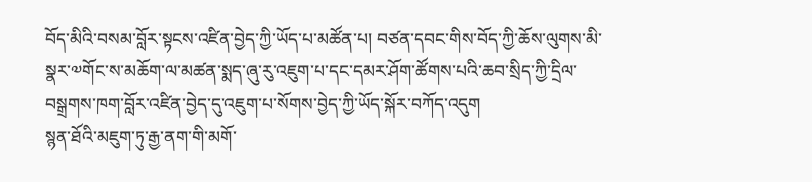བོད་མིའི་བསམ་བློར་སྟངས་འཛིན་བྱེད་ཀྱི་ཡོད་པ་མཚོན་པ། བཙན་དབང་གིས་བོད་ཀྱི་ཆོས་ལུགས་མི་སྣར་༧གོང་ས་མཆོག་ལ་མཚན་སྨད་ཞུ་རུ་འཇུག་པ་དང་དམར་ཤོག་ཚོགས་པའི་ཆབ་སྲིད་ཀྱི་དྲིལ་བསྒྲགས་ཁག་བློར་འཛིན་བྱེད་དུ་འཇུག་པ་སོགས་བྱེད་ཀྱི་ཡོད་སྐོར་བཀོད་འདུག
སྙན་ཐོའི་མཇུག་ཏུ་རྒྱ་ནག་གི་མགོ་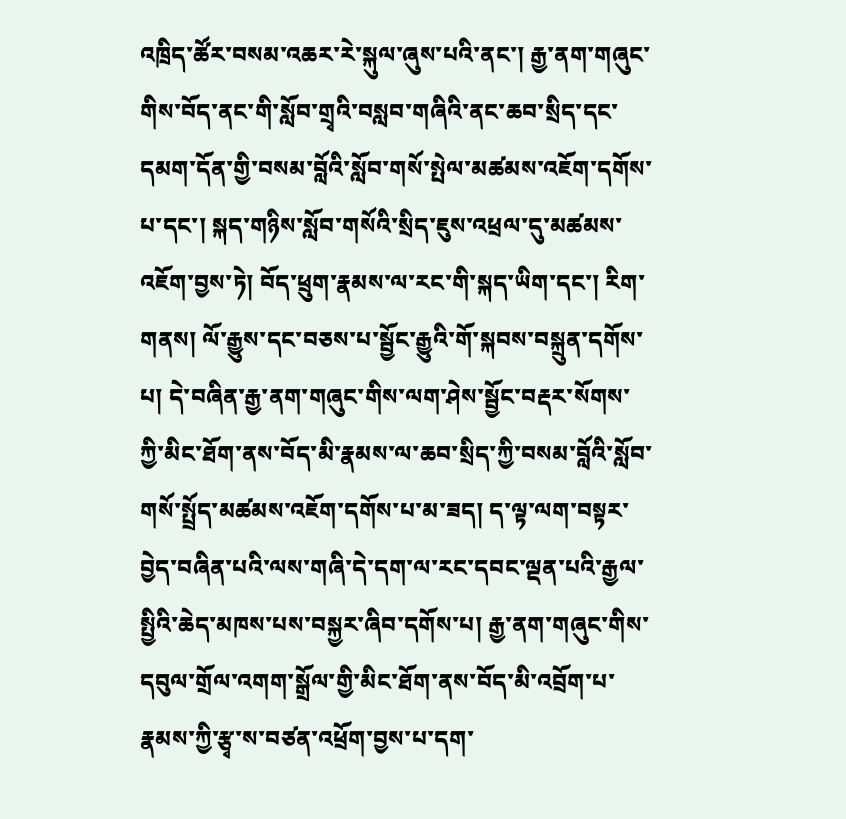འཁྲིད་ཚོར་བསམ་འཆར་རེ་སྐུལ་ཞུས་པའི་ནང་། རྒྱ་ནག་གཞུང་གིས་བོད་ནང་གི་སློབ་གྲྭའི་བསླབ་གཞིའི་ནང་ཆབ་སྲིད་དང་དམག་དོན་གྱི་བསམ་བློའི་སློབ་གསོ་སྤེལ་མཚམས་འཇོག་དགོས་པ་དང་། སྐད་གཉིས་སློབ་གསོའི་སྲིད་ཇུས་འཕྲལ་དུ་མཚམས་འཇོག་བྱས་ཏེ། བོད་ཕྲུག་རྣམས་ལ་རང་གི་སྐད་ཡིག་དང་། རིག་གནས། ལོ་རྒྱུས་དང་བཅས་པ་སྦྱོང་རྒྱུའི་གོ་སྐབས་བསྐྲུན་དགོས་པ། དེ་བཞིན་རྒྱ་ནག་གཞུང་གིས་ལག་ཤེས་སྦྱོང་བརྡར་སོགས་ཀྱི་མིང་ཐོག་ནས་བོད་མི་རྣམས་ལ་ཆབ་སྲིད་ཀྱི་བསམ་བློའི་སློབ་གསོ་སྤྲོད་མཚམས་འཇོག་དགོས་པ་མ་ཟད། ད་ལྟ་ལག་བསྟར་བྱེད་བཞིན་པའི་ལས་གཞི་དེ་དག་ལ་རང་དབང་ལྡན་པའི་རྒྱལ་སྤྱིའི་ཆེད་མཁས་པས་བསྐྱར་ཞིབ་དགོས་པ། རྒྱ་ནག་གཞུང་གིས་དབུལ་གྲོལ་འགག་སྒྲོལ་གྱི་མིང་ཐོག་ནས་བོད་མི་འབྲོག་པ་རྣམས་ཀྱི་རྩྭ་ས་བཙན་འཕྲོག་བྱས་པ་དག་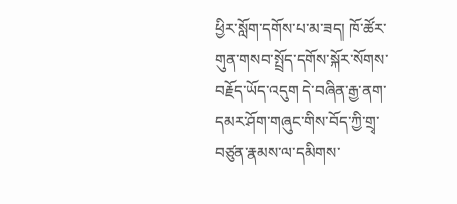ཕྱིར་སློག་དགོས་པ་མ་ཟད། ཁོ་ཚོར་གུན་གསབ་སྤྲོད་དགོས་སྐོར་སོགས་བརྗོད་ཡོད་འདུག དེ་བཞིན་རྒྱ་ནག་དམར་ཤོག་གཞུང་གིས་བོད་ཀྱི་གྲྭ་བཙུན་རྣམས་ལ་དམིགས་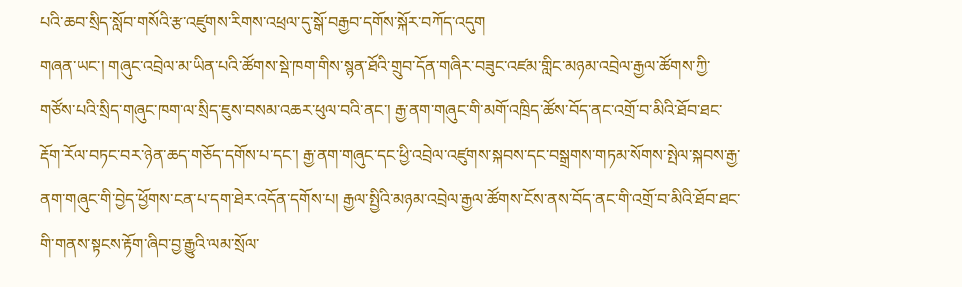པའི་ཆབ་སྲིད་སློབ་གསོའི་རྩ་འཛུགས་རིགས་འཕྲལ་དུ་སྒོ་བརྒྱབ་དགོས་སྐོར་བཀོད་འདུག
གཞན་ཡང་། གཞུང་འབྲེལ་མ་ཡིན་པའི་ཚོགས་སྡེ་ཁག་གིས་སྙན་ཐོའི་གྲུབ་དོན་གཞིར་བཟུང་འཛམ་གླིང་མཉམ་འབྲེལ་རྒྱལ་ཚོགས་ཀྱི་གཙོས་པའི་སྲིད་གཞུང་ཁག་ལ་སྲིད་ཇུས་བསམ་འཆར་ཕུལ་བའི་ནང་། རྒྱ་ནག་གཞུང་གི་མགོ་འཁྲིད་ཚོས་བོད་ནང་འགྲོ་བ་མིའི་ཐོབ་ཐང་རྡོག་རོལ་བཏང་བར་ཉེན་ཆད་གཅོད་དགོས་པ་དང་། རྒྱ་ནག་གཞུང་དང་ཕྱི་འབྲེལ་འཛུགས་སྐབས་དང་བསྒྲགས་གཏམ་སོགས་སྤེལ་སྐབས་རྒྱ་ནག་གཞུང་གི་བྱེད་ཕྱོགས་ངན་པ་དག་ཐེར་འདོན་དགོས་པ། རྒྱལ་སྤྱིའི་མཉམ་འབྲེལ་རྒྱལ་ཚོགས་ངོས་ནས་བོད་ནང་གི་འགྲོ་བ་མིའི་ཐོབ་ཐང་གི་གནས་སྟངས་རྟོག་ཞིབ་བྱ་རྒྱུའི་ལམ་སྲོལ་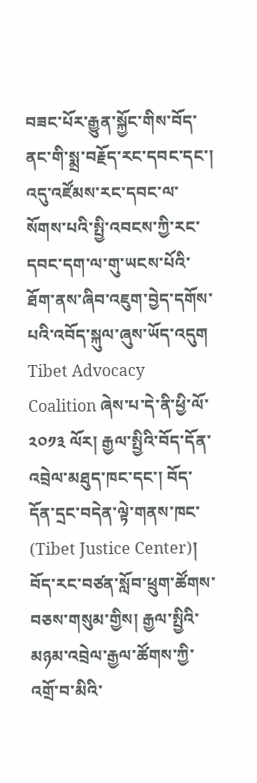བཟང་པོར་རྒྱུན་སྐྱོང་གིས་བོད་ནང་གི་སྨྲ་བརྗོད་རང་དབང་དང་། འདུ་འཛོམས་རང་དབང་ལ་སོགས་པའི་སྤྱི་འབངས་ཀྱི་རང་དབང་དག་ལ་གུ་ཡངས་པོའི་ཐོག་ནས་ཞིབ་འཇུག་བྱེད་དགོས་པའི་འབོད་སྐུལ་ཞུས་ཡོད་འདུག
Tibet Advocacy Coalition ཞེས་པ་དེ་ནི་ཕྱི་ལོ་ ༢༠༡༣ ལོར། རྒྱལ་སྤྱིའི་བོད་དོན་འབྲེལ་མཐུད་ཁང་དང་། བོད་དོན་དྲང་བདེན་ལྟེ་གནས་ཁང་ (Tibet Justice Center)། བོད་རང་བཙན་སློབ་ཕྲུག་ཚོགས་བཅས་གསུམ་གྱིས། རྒྱལ་སྤྱིའི་མཉམ་འབྲེལ་རྒྱལ་ཚོགས་ཀྱི་འགྲོ་བ་མིའི་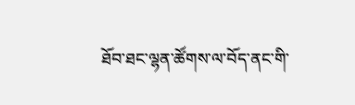ཐོབ་ཐང་ལྷན་ཚོགས་ལ་བོད་ནང་གི་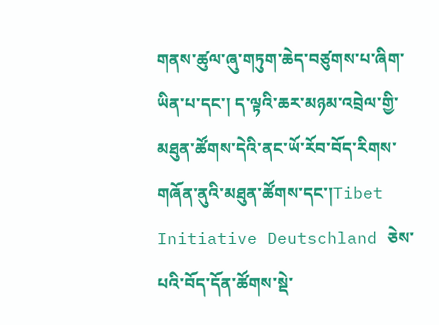གནས་ཚུལ་ཞུ་གཏུག་ཆེད་བཙུགས་པ་ཞིག་ཡིན་པ་དང་། ད་ལྟའི་ཆར་མཉམ་འབྲེལ་གྱི་མཐུན་ཚོགས་དེའི་ནང་ཡོ་རོབ་བོད་རིགས་གཞོན་ནུའི་མཐུན་ཚོགས་དང་།Tibet Initiative Deutschland ཅེས་པའི་བོད་དོན་ཚོགས་སྡེ་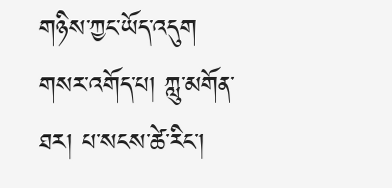གཉིས་ཀྱང་ཡོད་འདུག
གསར་འགོད་པ། ཀླུ་མགོན་ཐར། པ་སངས་ཚེ་རིང་།